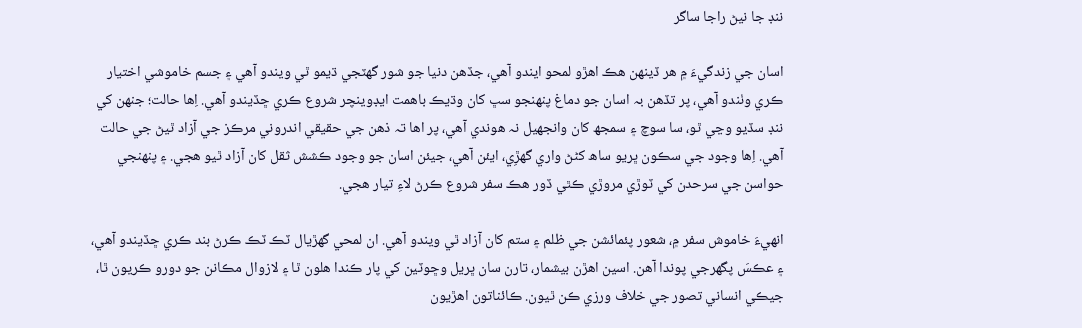ننڊ جا نيڻ راجا ساگر

اسان جي زندگيءَ ۾ هر ڏينھن هڪ اهڙو لمحو ايندو آھي، جڏهن دنيا جو شور گهٽجي ڌيمو ٿي ويندو آهي ۽ جسم خاموشي اختيار ڪري وٺندو آھي، پر تڏهن بہ اسان جو دماغ پنهنجو سڀ کان وڌيڪ باھمت ايڊوينچر شروع ڪري ڇڏيندو آهي. اِھا حالت؛ جنهن کي ننڊ سڏيو وڃي ٿو، سا سوچ ۽ سمجھ کان وانجھيل نہ ھوندي آهي، پر اھا تہ ذھن جي حقيقي اندروني مرڪز جي آزاد ٿيڻ جي حالت آهي. اِها وجود جي سڪون ڀريو ساھ کڻڻ واري گھڙِي، ايئن آھي، جيئن اسان جو وجود ڪشش ثقل کان آزاد ٿيو ھجي. ۽ پنھنجي حواسن جي سرحدن کي ٽوڙي مروڙي ڪٿي ڏور هڪ سفر شروع ڪرڻ لاءِ تيار ھجي.

انھيءَ خاموش سفر ۾، شعور پئمائشن جي ظلم ۽ ستم کان آزاد ٿي ويندو آهي. ان لمحي گھڙيال ٽڪ ٽڪ ڪرڻ بند ڪري ڇڏيندو آھي، ۽ عڪسَ پگھرجي پوندا آھن. اسين اھڙن بيشمار، تارن سان ڀريل وڇوٽين کي پار ڪندا ھلون ٿا ۽ لازوال مڪانن جو دورو ڪريون ٿا، جيڪي انساني تصور جي خلاف ورزي ڪن ٿيون. ڪائناتون اھڙيون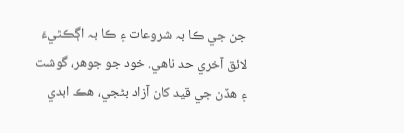جن جي ڪا بہ شروعات ۽ ڪا بہ اڳڪٿيءَ لائق آخري حد ناهي. خود جو جوهر، گوشت ۽ هڏن جي قيد کان آزاد بڻجي، هڪ ابدي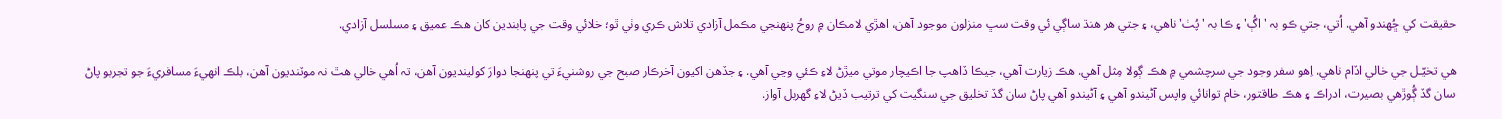حقيقت کي ڇُھندو آهي. اُتي، جتي ڪو بہ 'اڳُ' ۽ ڪا بہ 'پُٺ' ناهي، ۽ جتي هر ھنڌ ساڳي ئي وقت سڀ منزلون موجود آهن، اھڙي لامڪان ۾ روحُ پنهنجي مڪمل آزادي تلاش ڪري وٺي ٿو؛ خلائي وقت جي پابندين کان هڪ عميق ۽ مسلسل آزادي.

هي تخيّـل جي خالي اڏام ناهي. اِهو سفر وجود جي سرچشمي ۾ هڪ ڳولا مِثل آهي. هڪ زيارت آھي، جيڪا ڏاھپ جا اڪيچار موتي ميڙڻ لاءِ ڪئي وڃي آهي. ۽ جڏهن اکيون آخرڪار صبح جي روشنيءَ تي پنھنجا دوارَ کولينديون آهن، تہ اُهي خالي هٿ نہ موٽنديون آهن، بلڪ انھيءَ مسافريءَ جو تجربو پاڻ سان گڏ ڳُوڙھي بصيرت، ادراڪ ۽ هڪ طاقتور، خام توانائي واپس آڻيندو آهي ۽ آڻيندو آھي پاڻ سان گڏ تخليق جي سنگيت کي ترتيب ڏيڻ لاءِ گهربل آواز.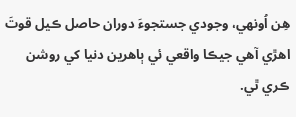هِن اُونھي، وجودي جستجوءَ دوران حاصل ڪيل قوتَ اهڙي آهي جيڪا واقعي ئي ٻاهرين دنيا کي روشن ڪري ٿي.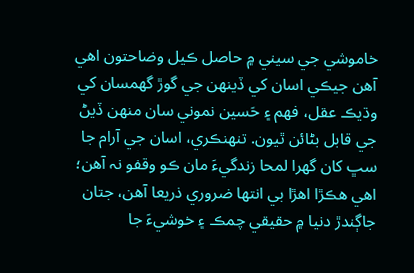خاموشي جي سيني ۾ حاصل ڪيل وضاحتون اهي آھن جيڪي اسان کي ڏينھن جي گوڙ گهمسان کي وڌيڪ عقل، فھم ۽ حَسين نموني سان منهن ڏيڻ جي قابل بڻائن ٿيون. تنھنڪري، اسان جي آرام جا سڀ کان گھرا لمحا زندگيءَ مان ڪو وقفو نہ آهن؛ اهي ھڪڙا اھڙا بي انتھا ضروري ذريعا آهن، جتان جاڳندڙ دنيا ۾ حقيقي چمڪ ۽ خوشيءَ جا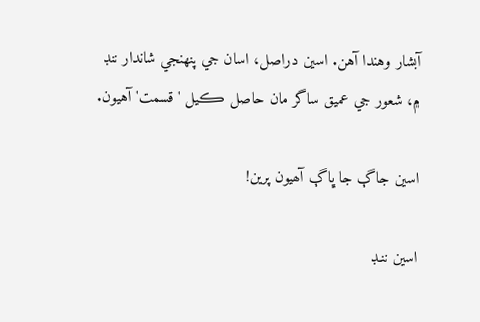آبشار وهندا آهن. اسين دراصل، اسان جي پنھنجي شاندار ننڊ ۾، شعور جي عميق ساگر مان حاصل ڪيل 'قسمت' آهيون.

اسين جاڳ جا ڀاڳ آھيون پرين!

اسين ننـڊ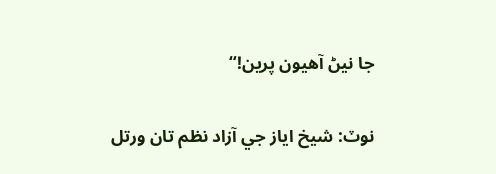جا نيڻ آھيون پرين!“

نوٽ: شيخ اياز جي آزاد نظم تان ورتل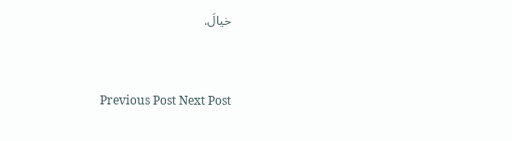خيالَ.


Previous Post Next Post